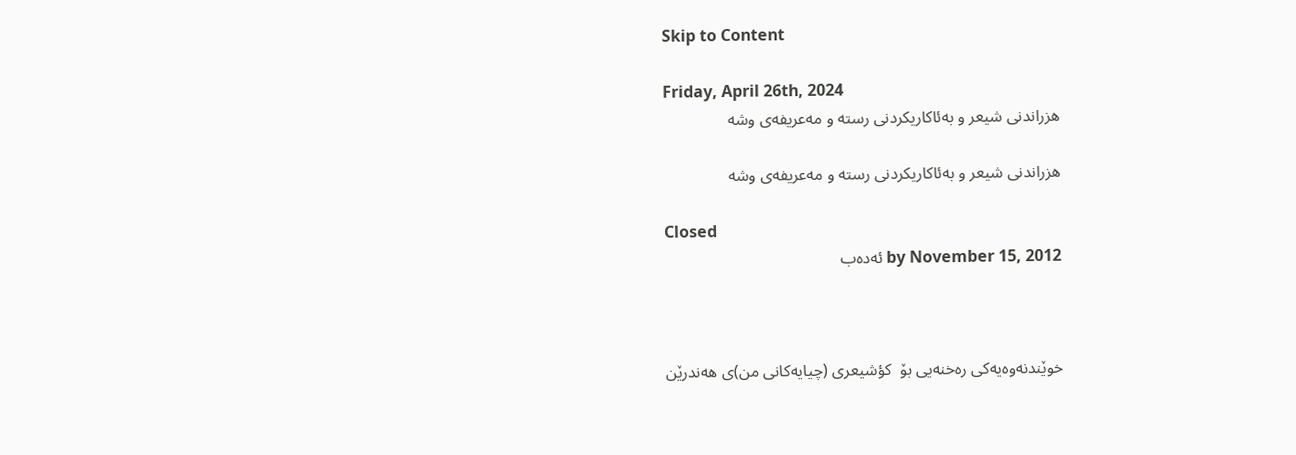Skip to Content

Friday, April 26th, 2024
هزراندنى شیعر و به‌ئاكاریكردنى رسته‌ و مه‌عریفه‌ى وشه‌

هزراندنى شیعر و به‌ئاكاریكردنى رسته‌ و مه‌عریفه‌ى وشه‌

Closed
by November 15, 2012 ئەدەب



خوێندنه‌وه‌یه‌كى ره‌خنه‌یى بۆ  كؤشيعرى (چیایه‌كانی من)ى هه‌ندرێن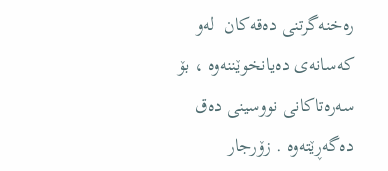ره‌خنه‌گرتنى ده‌قه‌كان  له‌و كه‌سانه‌ى ده‌یانخوێننه‌وه‌ ، بۆ سه‌ره‌تاكانى نووسینى ده‌ق ده‌گه‌ڕێته‌وه‌ . زۆرجار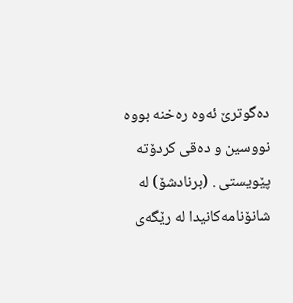ده‌گوترێ ئه‌وه‌ ره‌خنه‌ بووه‌ نووسین و ده‌قى كردۆته‌ پێویستى . (برنادشۆ) له‌ شانۆنامه‌كانیدا له‌ رێگه‌ى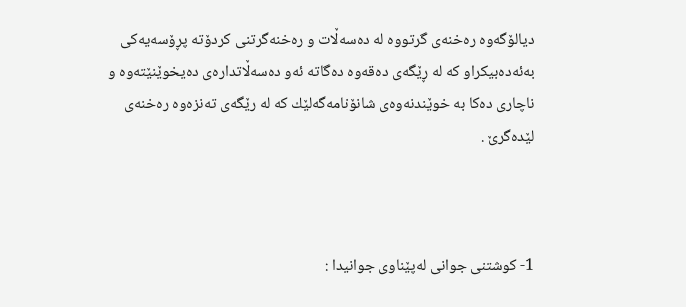دیالۆگه‌وه‌ ره‌خنه‌ى گرتووه‌ له‌ ده‌سه‌ڵات و ره‌خنه‌گرتنى كردۆته‌ پڕۆسه‌یه‌كى به‌ئه‌ده‌بیكراو كه‌ له‌ ڕێگه‌ى ده‌قه‌وه‌ ده‌گاته‌ ئه‌و ده‌سه‌ڵاتداره‌ى ده‌یخوێنێته‌وه‌ و ناچارى ده‌كا به‌ خوێندنه‌وه‌ى شانۆنامه‌گه‌لێك كه‌ له‌ رێگه‌ى ته‌نزه‌وه‌ ره‌خنه‌ى لێده‌گرێ .



1- كوشتنى جوانى له‌پێناوى جوانیدا :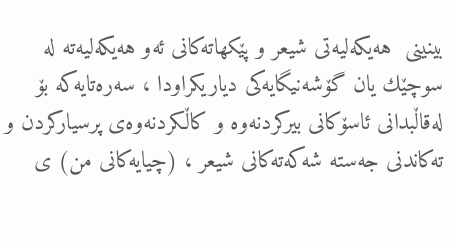بینینى  هه‌یكه‌لیه‌تى شیعر و پێكهاته‌كانى ئه‌و هه‌یكه‌لیه‌ته‌ له‌ سوچێك یان گۆشه‌نیگایه‌كى دیاریكراودا ، سه‌ره‌تایه‌كه‌ بۆ  له‌قاڵبدانى ئاسۆكانى بیركردنه‌وه‌ و كاڵكردنه‌وه‌ى پرسیاركردن و ته‌كاندنى جه‌سته‌ شه‌كه‌ته‌كانى شیعر ، (چیایه‌كانى من) ى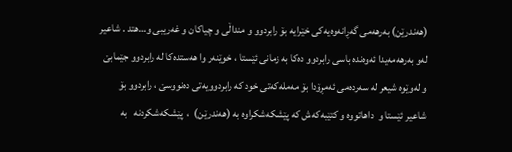(هه‌ندرێن) به‌رهه‌مى گه‌ڕانه‌وه‌یه‌كى خێرایه‌ بۆ رابردوو و منداڵى و چیاكان و غه‌ریبى و…هتد . شاعیر له‌و به‌رهه‌مه‌یدا ئه‌وه‌نده‌ باسى رابردوو ده‌كا به‌ زمانى ئێستا ، خوێنه‌ر وا هه‌ستده‌كا له‌ رابردوو جێمابێ و له‌وێوه‌ شیعر له‌ سه‌رده‌مى ئه‌مڕۆدا بۆ مه‌مله‌كه‌تى خود كه‌ رابردوویه‌تى ده‌نووسێ ، رابردوو بۆ شاعیر ئێستا و  داهاتووه‌ و كتێبه‌كه‌ش كه‌ پێشكه‌شكراوه‌ به‌ (هه‌ندرێن)  ،  پێشكه‌شكردنه‌   به‌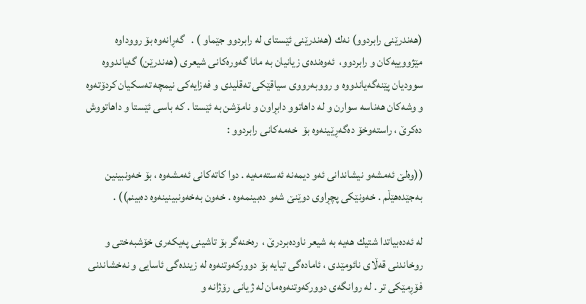(هه‌ندرێنى رابردوو) نه‌ك (هه‌ندرێنى ئێستاى له‌ رابردوو جێماو ) .   گه‌ڕانه‌وه‌ بۆ رووداوه‌ مێژووییه‌كان و رابردوو،  ئه‌وه‌نده‌ى زیانیان به‌ مانا گه‌وره‌كانى شیعرى (هه‌ندرێن) گه‌یاندووه‌ سوودیان پێنه‌گه‌یاندووه‌ و رووبه‌رووى سیاقێكى ته‌قلیدى و فه‌زایه‌كى نیمچه‌ ته‌سكیان كردۆته‌وه‌ و وشه‌كان هه‌ناسه‌ سوارن و له‌ داهاتوو دابڕاون و نامۆشن به‌ ئێستا . كه‌ باسى ئێستا و داهاتووش ده‌كرێ ، راسته‌وخۆ ده‌گه‌ڕێینه‌وه‌ بۆ  خه‌مه‌كانى رابردوو :

((وه‌لێ ئه‌مشه‌و نیشاندانى ئه‌و دیمه‌نه‌ ئه‌سته‌مه‌یه‌ . دوا كاته‌كانى ئه‌مشه‌وه‌ ، بۆ خه‌ونبینین به‌جێده‌هێڵم . خه‌ونێكى پچڕاوى دوێنێ شه‌و ده‌بینمه‌وه‌ . خه‌ون به‌خه‌ونبینینه‌وه‌ ده‌بینم)) .

له‌ ئه‌ده‌بیاتدا شتیك هه‌یه‌ به‌ شیعر ناوده‌بردرێ ،  ره‌خنه‌گر بۆ تاشینى په‌یكه‌رى خۆشبه‌ختى و روخاندنى قه‌ڵاى نائومێدى ، ئاماده‌گى تیایه‌ بۆ دووركه‌وتنه‌وه‌ له‌ زینده‌گى ئاسایى و نه‌خشاندنى فۆڕمێكى تر . له‌ روانگه‌ى دووركه‌وتنه‌وه‌مان له‌ ژیانى رۆژانه‌ و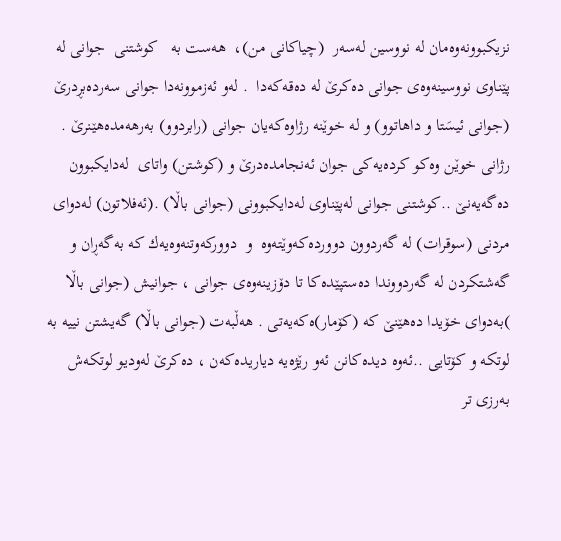نزیكبوونه‌وه‌مان له‌ نووسین له‌سه‌ر  (چیاكانى من)،  هه‌ست به‌   كوشتنى  جوانى له‌ پێناوى نووسینه‌وه‌ى جوانى ده‌كرێ له‌ ده‌قه‌كه‌دا  . له‌و ئه‌زموونه‌دا جوانى سه‌رده‌بڕدرێ (جوانى ئیسَتا و داهاتوو) و له‌ خوێنه‌ رژاوه‌كه‌یان جوانى (رابردوو) به‌رهه‌مده‌هێنرێ . رژانى خوێن وه‌كو كرده‌یه‌كى جوان ئه‌نجامده‌درێ و (كوشتن) واتاى  له‌دایكبوون  ده‌گه‌یه‌نێ ..كوشتنى جوانى له‌پێناوى له‌دایكبوونى (جوانى باڵا) .(ئه‌فلاتون) له‌دواى مردنى (سوقرات) له‌ گه‌ردوون دوورده‌كه‌وێته‌وه‌  و  دووركه‌وتنه‌وه‌یه‌ك كه‌ به‌گه‌ڕان و گه‌شتكردن له‌ گه‌ردووندا ده‌ستپێده‌كا تا دۆزینه‌وه‌ى جوانى ، جوانیش (جوانى باڵا )به‌دواى خۆیدا ده‌هێنێ كه‌ (كۆمار)ه‌كه‌یه‌تى . هه‌ڵبه‌ت (جوانى باڵا) گه‌یشتن نییه‌ به‌ لوتكه‌ و كۆتایى ..ئه‌وه‌ دیده‌كانن ئه‌و رێژه‌یه‌ دیاریده‌كه‌ن ، ده‌كرێ له‌ودیو لوتكه‌ش به‌رزى تر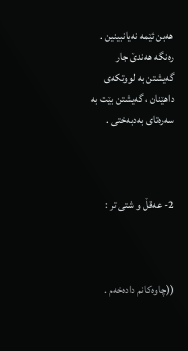هه‌بن ئێمه‌ نه‌یانبینین . ره‌نگه‌ هه‌ندێ جار گه‌یشتن به‌ لووتكه‌ى داهێنان ، گه‌یشتن بێت به‌ سه‌ره‌تاى به‌دبه‌ختى .



2- عه‌قڵ و شتى تر :



((چاوه‌كانم داده‌خه‌م .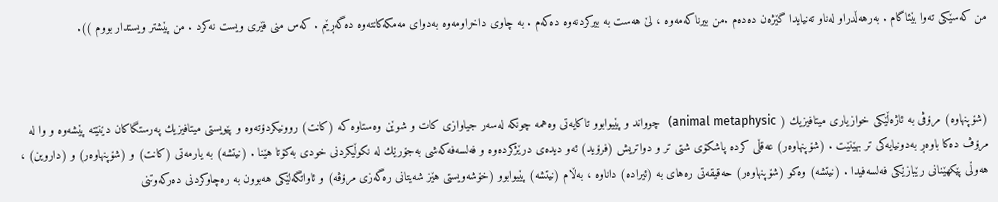من كه‌سێكى ته‌وا بێئاگام . به‌رهه‌ڵدراو له‌ناو ته‌نیایدا گێژه‌ن ده‌ده‌م .من بیرناكه‌مه‌وه‌ ، لێ هه‌ست به‌ بیركردنه‌وه‌ ده‌كه‌م . به‌ چاوى داخراومه‌وه‌ به‌دواى مه‌مكه‌كانته‌وه‌ ده‌گه‌ڕێم . كه‌س منى فێرى ویست نه‌كرد . من پێشتر ویستدار بووم )).



(شۆپنهاوه‌) مرۆڤى به‌ ئاژه‌ڵێكى خوازیارى میتافیزیك ( animal metaphysic)   چوواند و پێیوابوو تاكایه‌تى وه‌همه‌ چونكه‌ له‌سه‌ر جیاوازى كات و شوێن وه‌ستاوه‌ كه‌ (كانت) روونیكردۆته‌وه‌ و پێویستى میتافیزیك په‌رستگاكان دێنێته‌ پێشه‌وه‌ و وا له‌ مرۆڤ ده‌كا باوه‌ڕ به‌دونیایه‌كى تر بهێنێت . (شۆپنهاوه‌ر) عه‌قڵى كرده‌ پاشكۆى شتى تر و دواتریش (فرۆید) ئه‌و دیده‌ى درێژكرده‌وه‌ و فه‌لسه‌فه‌كه‌شى به‌جۆرێك له‌ نكوڵیكردنى خودى به‌كۆتا هێنا . (نیتشه‌) به‌ یارمه‌تى (كانت) و (شۆپنهاوه‌ر) و (داروین) ، هه‌وڵى پێكهێنانى رێبازێكى فه‌لسه‌فیدا . (نیتشه‌) وه‌كو (شۆپنهاوه‌ر) حه‌قیقه‌تى ره‌هاى به‌ (ئیراده‌) داناوه‌ ، به‌ڵام (نیتشه‌) پێیوابوو (خۆشه‌ویستى هێز شه‌یتانى ره‌گه‌زى مرۆڤه‌) و ئاواتگه‌لێكى هه‌بوون به‌ ره‌چاوكردنى ده‌ركه‌وتنى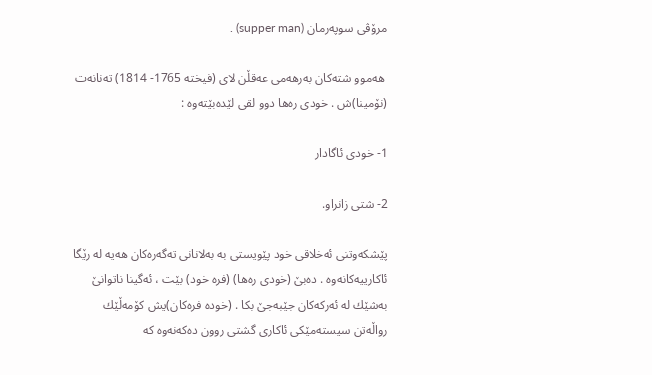مرۆڤى سوپه‌رمان (supper man) .

 هه‌موو شته‌كان به‌رهه‌مى عه‌قڵن لاى (فیخته‌ 1765- 1814) ته‌نانه‌ت (نۆمینا)ش . خودى ره‌ها دوو لقى لێده‌بێته‌وه‌ :

1- خودى ئاگادار

2- شتى زانراو.

پێشكه‌وتنى ئه‌خلاقى خود پێویستى به‌ به‌لانانى ته‌گه‌ره‌كان هه‌یه‌ له‌ رێگا ئاكارییه‌كانه‌وه‌ . ده‌بێ (خودى ره‌ها) (فره‌ خود) بێت ، ئه‌گینا ناتوانێ به‌شێك له‌ ئه‌ركه‌كان جێبه‌جێ بكا . (خوده‌ فره‌كان)یش كۆمه‌ڵێك رواڵه‌تن سیسته‌مێكى ئاكارى گشتى روون ده‌كه‌نه‌وه‌ كه‌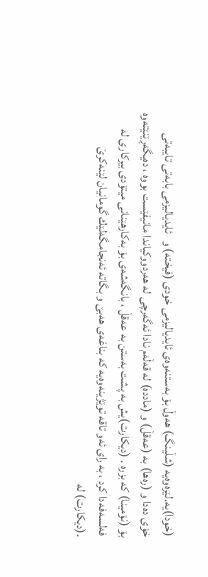(خودا)یه‌.لێره‌وه‌یه‌ (شڵینگ) هه‌وڵ بۆ به‌ستنه‌وه‌ى ئایدیالیزمى خودى (فیخته‌) و   ئایدیالیزمى بابه‌تى تایبه‌تى خۆى ده‌دا و (ره‌ها) به‌ (عه‌قڵ) و (مادده‌) له‌ قه‌ڵه‌م نادا ئه‌گه‌رچى له‌ هه‌ردووكیاندا مانیفێست بووه‌ ، ده‌یگه‌ڕێنێته‌وه‌ بۆ (نۆمینا) كه‌ بزره‌ . (دیكارت)یش به‌ پشت به‌ستن به‌ عه‌قڵ ، بانگه‌شه‌ى بۆ به‌كارهێنانى میتۆدى بیركارى له‌ فه‌لسه‌فه‌دا كرد ، به‌ راى ئه‌و تاقه‌ توێژینه‌وه‌یه‌ كه‌ بناغه‌ى هه‌بێ و بگاته‌ ئه‌نجامگه‌لێك گومانیان لێنه‌كرێ .(دیكارت) له‌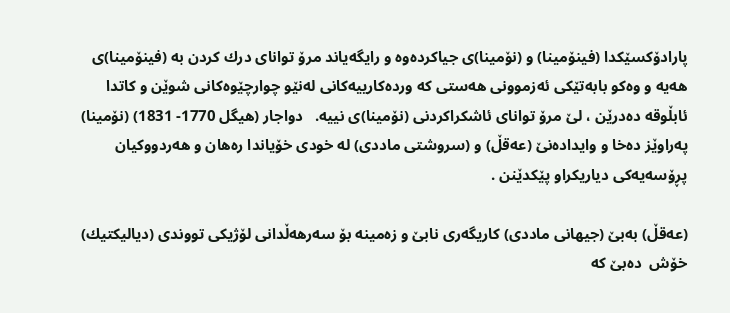پارادۆكسێكدا (فینۆمینا) و (نۆمینا)ى جیاكرده‌وه‌ و رایگه‌یاند مرۆ تواناى درك كردن به‌ (فینۆمینا)ى هه‌یه‌ و وه‌كو بابه‌تێكى ئه‌زموونى هه‌ستى كه‌ ورده‌كارییه‌كانى له‌نێو چوارچێوه‌كانى شوێن و كاتدا ئابڵوقه‌ ده‌درێن ، لێ مرۆ تواناى ئاشكراكردنى (نۆمینا)ى نییه‌.   دواجار (هیگل 1770- 1831) (نۆمینا) په‌راوێز ده‌خا و وایداده‌نێ (عه‌قڵ) و (سروشتى ماددى) له‌ خودى خۆیاندا ره‌هان و هه‌ردووكیان پڕۆسه‌یه‌كى دیاریكراو پێكدێنن .

(عه‌قڵ) به‌بێ (جیهانى ماددى) كاریگه‌رى نابێ و زه‌مینه‌ بۆ سه‌رهه‌ڵدانى لۆژیكى تووندى (دیالیكتیك) خۆش  ده‌بێ كه‌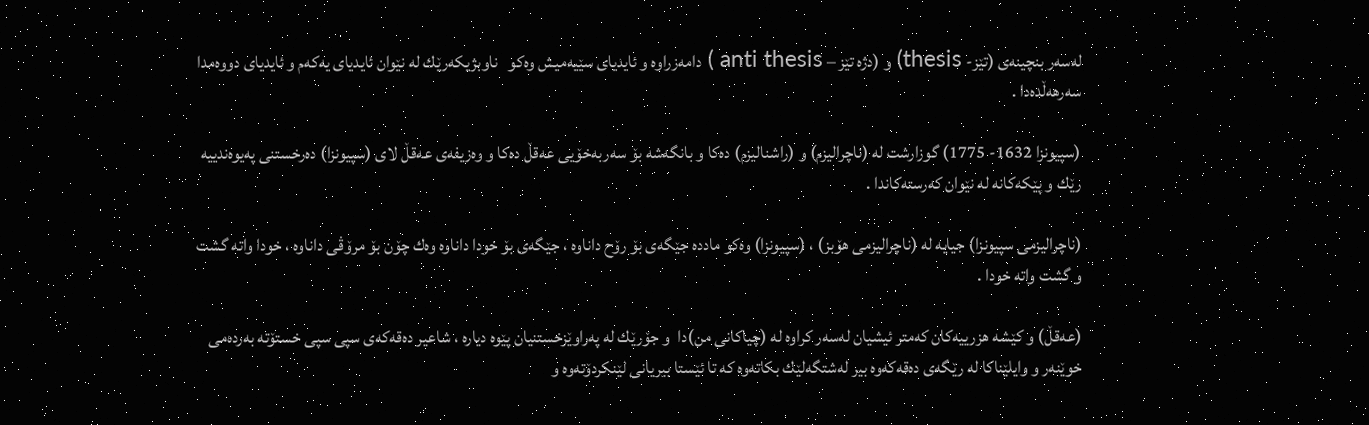له‌سه‌ر بنچینه‌ى (تێز- thesis) و (دژه‌ تێز – anti thesis ) دامه‌زراوه‌ و ئایدیاى سێیه‌میش وه‌كو   ناوبژیكه‌رێك له‌ نێوان ئایدیاى یه‌كه‌م و ئایدیاى دووه‌مدا سه‌رهه‌ڵده‌دا .

(سپیونزا 1632- 1775) گوزارشت له‌ (ناچرالیزم) و (راشنالیزم) ده‌كا و بانگه‌شه‌ بۆ سه‌ربه‌خۆیى عه‌قڵ ده‌كا و وه‌زیفه‌ى عه‌قڵ لاى (سپیونزا) ده‌رخستنى په‌یوه‌ندییه‌ رێك و پێكه‌كانه‌ له‌ نێوان كه‌رسته‌كاندا .

(ناچرالیزمى سپیونزا) جیایه‌ له‌ (ناچرالیزمى هۆبز) ، (سپیونزا) وه‌كو مادده‌ جێگه‌ى بۆ رۆح داناوه‌ ، جێگه‌ى بۆ خودا داناوه‌ وه‌ك چۆن بۆ مرۆڤى داناوه‌ ، خودا واته‌ گشت و گشت واته‌ خودا .

(عه‌قڵ) و كێشه‌ هزرییه‌كان كه‌متر ئیشیان له‌سه‌ر كراوه‌ له‌ (چیاكانى من)دا  و جۆرێك له‌ په‌راوێزخستنیان پێوه‌ دیاره‌ ، شاعیر ده‌قه‌كه‌ى سپى سپى خستۆته‌ به‌رده‌مى خوێنه‌ر و وایلێناكا له‌ رێگه‌ى ده‌قه‌كه‌وه‌ بیر له‌شتگه‌لێك بكاته‌وه‌ كه‌ تا ئێستا بیریانى لێنكردۆته‌وه‌ و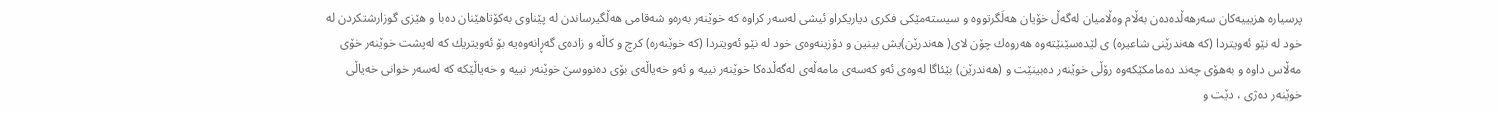پرسیاره‌ هزیییه‌كان سه‌رهه‌ڵده‌ده‌ن به‌ڵام وه‌ڵامیان له‌گه‌ڵ خۆیان هه‌لَگرتووه‌ و سیسته‌مێكى فكرى دیاریكراو ئیشى له‌سه‌ر كراوه‌ كه‌ خوێنه‌ر به‌ره‌و شه‌قامى هه‌ڵگیرساندن له‌ پێناوى به‌كۆتاهێنان ده‌با و هێزى گوزارشتكردن له‌ خود له‌ نێو ئه‌ویتردا (كه‌ هه‌ندرێنى شاعیره‌) ى لێده‌سێنێته‌وه‌ هه‌روه‌ك چۆن لاى( هه‌ندرێن)یش بینین و دۆزینه‌وه‌ى خود له‌ نێو ئه‌ویتردا (كه‌ خوێنه‌ره‌) كرچ و كاڵه‌ و زاده‌ى گه‌ڕانه‌وه‌یه‌ بۆ ئه‌ویتریك كه‌ له‌پشت خوێنه‌ر خۆى مه‌ڵاس داوه‌ و به‌هۆى چه‌ند ده‌مامكێكه‌وه‌ رۆڵى خوێنه‌ر ده‌بینێت و (هه‌ندرێن) بێئاگا له‌وه‌ى ئه‌و كه‌سه‌ى مامه‌ڵه‌ى له‌گه‌ڵده‌كا خوێنه‌ر نییه‌ و ئه‌و خه‌یاڵه‌ى بۆى ده‌نووسێ خوێنه‌ر نییه‌ و خه‌یاڵێكه‌ كه‌ له‌سه‌ر خوانى خه‌یاڵى خوێنه‌ر ده‌ژى ، دێت و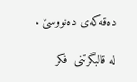ده‌قه‌كه‌ی ده‌نووسێ .

له‌ قالبگرتنى  فكر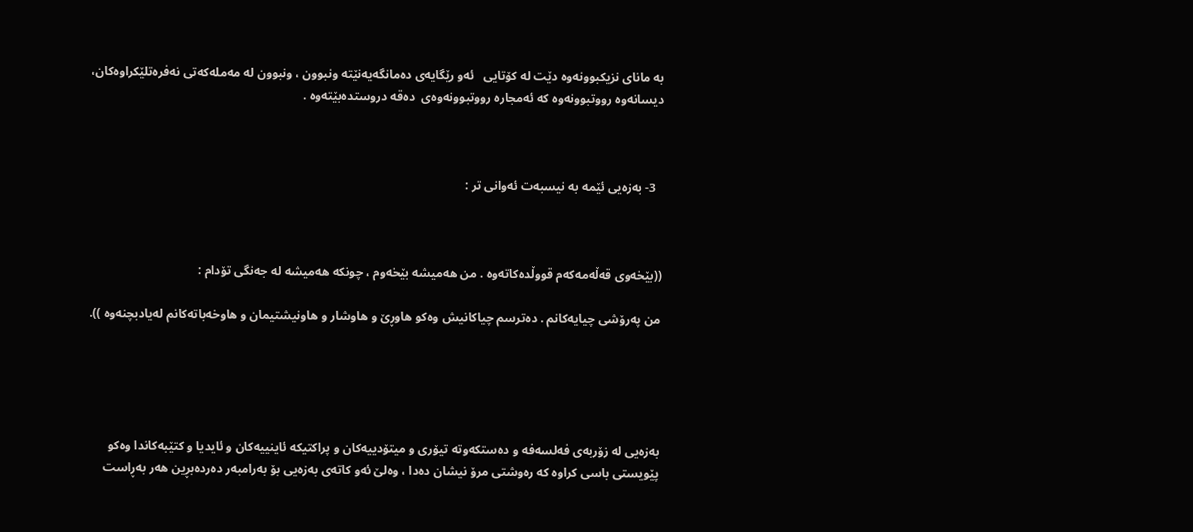به‌ ماناى نزیكبوونه‌وه‌ دێت له‌ كۆتایى   ئه‌و رێگایه‌ى ده‌مانگه‌یه‌نێته‌ ونبوون ، ونبوون له‌ مه‌مله‌كه‌تى نه‌فره‌تلێكراوه‌كان، دیسانه‌وه‌ رووتبوونه‌وه‌ كه‌ ئه‌مجاره‌ رووتبوونه‌وه‌ى  ده‌قه‌ دروستده‌بێته‌وه‌ .



  3- به‌زه‌یى ئێمه‌ به‌ نیسبه‌ت ئه‌وانى تر :



((بێخه‌وى قه‌ڵه‌مه‌كه‌م قووڵده‌كاته‌وه‌ . من هه‌میشه‌ بێخه‌وم ، چونكه‌ هه‌میشه‌ له‌ جه‌نگى تۆدام :

من په‌رۆشى چیایه‌كانم . ده‌ترسم چیاكانیش وه‌كو هاوڕێ و هاوشار و هاونیشتیمان و هاوخه‌باته‌كانم له‌یادبچنه‌وه‌ )).





به‌زه‌یى له‌ زۆربه‌ى فه‌لسه‌فه‌ و ده‌ستكه‌وته‌ تیۆرى و میتۆدییه‌كان و پراكتیكه‌ ئاینییه‌كان و ئایدیا و كتێبه‌كاندا وه‌كو پێویستى باسى كراوه‌ كه‌ ره‌وشتى مرۆ نیشان ده‌دا ، وه‌لێ ئه‌و كاته‌ى به‌زه‌یی بۆ به‌رامبه‌ر ده‌رده‌بڕین هه‌ر به‌ڕاست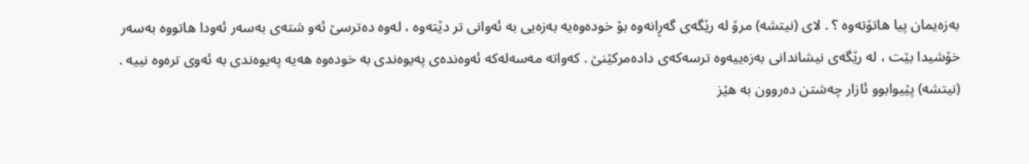به‌زه‌یمان پیا هاتۆته‌وه‌ ؟ . لاى (نیتشه‌) مرۆ له‌ رێگه‌ى گه‌ڕانه‌وه‌ بۆ خوده‌وه‌یه‌ به‌زه‌یى به‌ ئه‌وانى تر دێته‌وه‌ ، له‌وه‌ ده‌ترسێ ئه‌و شته‌ى به‌سه‌ر ئه‌ودا هاتووه‌ به‌سه‌ر خۆشیدا بێت ، له‌ رێگه‌ى نیشاندانى به‌زه‌ییه‌وه‌ ترسه‌كه‌ى داده‌مركێنێ . كه‌واته‌ مه‌سه‌له‌كه‌ ئه‌وه‌نده‌ى په‌یوه‌ندى به‌ خوده‌وه‌ هه‌یه‌ په‌یوه‌ندى به‌ ئه‌وى تره‌وه‌ نییه‌ . (نیتشه‌) پێیوابوو ئازار چه‌شتن ده‌روون به‌ هێز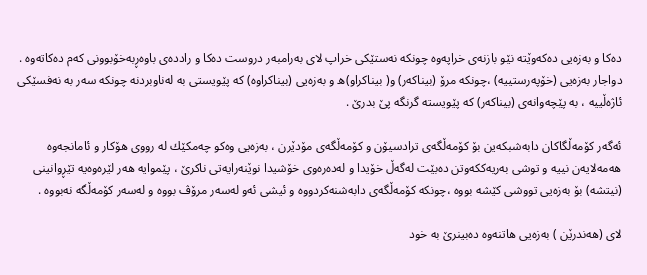ده‌كا و به‌زه‌یى ده‌كه‌وێته‌ نێو بازنه‌ى خراپه‌وه‌ چونكه‌ نه‌ستێكى خراپ لاى به‌رامبه‌ر دروست ده‌كا و رادده‌ى باوه‌ڕبه‌خۆبوونى كه‌م ده‌كاته‌وه‌ . دواجار به‌زه‌یى (خۆپه‌رستییه‌) ،چونكه‌ مرۆ (بیناكه‌ر) و( بیناكراو)ه‌ و به‌زه‌یى (بیناكراوه‌) كه‌ پێویستى به‌ له‌ناوبردنه‌ چونكه‌ سه‌ر به‌ نه‌فسێكى ئاژه‌ڵییه‌ ، به‌ پێچه‌وانه‌ى (بیناكه‌ر) كه‌ پێویسته‌ گرنگه‌ پێ بدرێ .

ئه‌گه‌ر كۆمه‌ڵگاكان دابه‌شبكه‌ین بۆ كۆمه‌ڵگه‌ى ترادسیۆن و كۆمه‌ڵگه‌ى مۆدێرن ، به‌زه‌یى وه‌كو چه‌مكێك له‌ رووى هۆكار و ئامانجه‌وه‌ هه‌مه‌لایه‌ن نییه‌ و توشى به‌ریه‌ككه‌وتن ده‌بێت له‌گه‌ڵ خۆیدا و له‌ده‌ره‌وى خۆشیدا نوێنه‌رایه‌تى ناكرێ ، پێموایه‌ هه‌ر لێره‌وه‌یه‌ تێڕوانینى (نیتشه‌) بۆ به‌زه‌یى تووشى كێشه‌ بووه‌ ،چونكه‌ كۆمه‌ڵگه‌ى دابه‌شنه‌كردووه‌ و ئیشى ئه‌و له‌سه‌ر مرۆڤ بووه‌ و له‌سه‌ر كۆمه‌ڵگه‌ نه‌بووه‌ .

لاى (هه‌ندرێن ) به‌زه‌یى هاتنه‌وه‌ ده‌بینرێ به‌ خود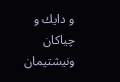و دایك و چیاكان ونیشتیمان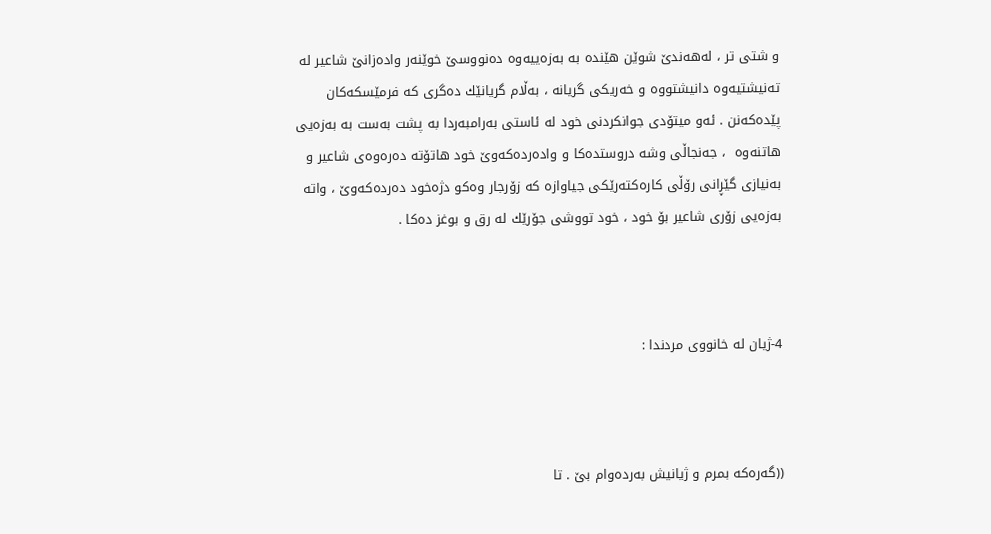و شتى تر ، له‌هه‌ندێ شوێن هێنده‌ به‌ به‌زه‌ییه‌وه‌ ده‌نووسێ خوێنه‌ر واده‌زانێ شاعیر له‌ ته‌نیشتیه‌وه‌ دانیشتووه‌ و خه‌ریكى گریانه‌ ، به‌ڵام گریانێك ده‌گرى كه‌ فرمێسكه‌كان پێده‌كه‌نن . ئه‌و میتۆدى جوانكردنى خود له‌ ئاستى به‌رامبه‌ردا به‌ پشت به‌ست به‌ به‌زه‌یى هاتنه‌وه‌  ، جه‌نجاڵی وشه‌ دروستده‌كا و واده‌رده‌كه‌وێ خود هاتۆته‌ ده‌ره‌وه‌ى شاعیر و به‌نیازى گێڕانى رۆڵى كاره‌كته‌رێكى جیاوازه‌ كه‌ زۆرجار وه‌كو دژه‌خود ده‌رده‌كه‌وێ ، واته‌ به‌زه‌یى زۆرى شاعیر بۆ خود ، خود تووشى جۆرێك له‌ رق و بوغز ده‌كا .



4-ژیان له‌ خانووى مردندا :



((گه‌ره‌كه‌ بمرم و ژیانیش به‌رده‌وام بێ . تا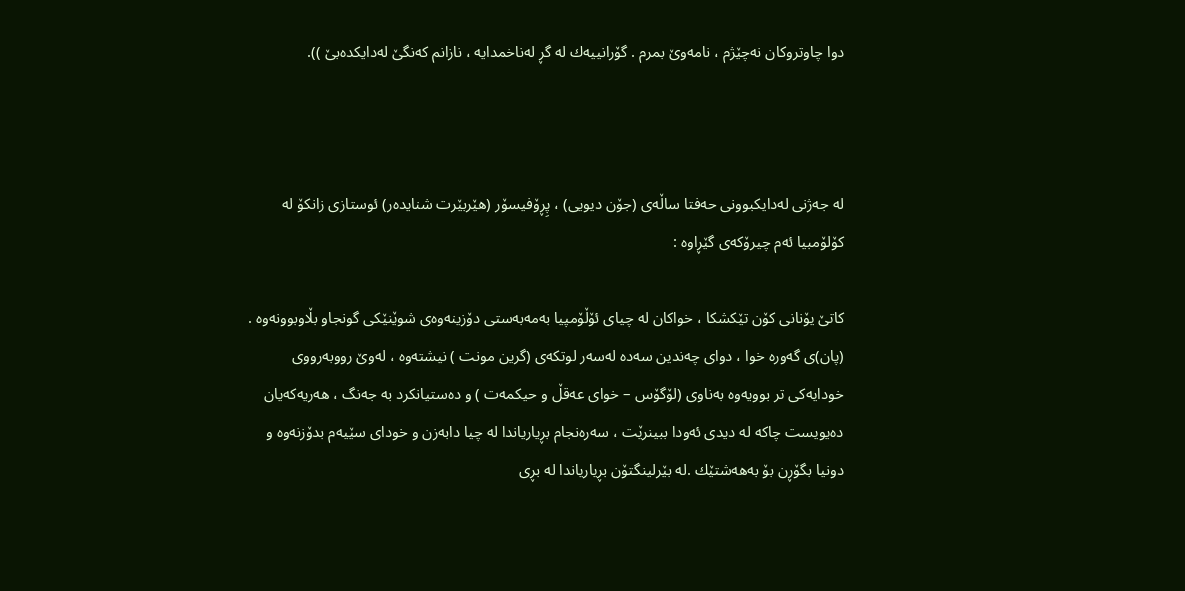دوا چاوتروكان نه‌چێژم ، نامه‌وێ بمرم . گۆرانییه‌ك له‌ گڕ له‌ناخمدایه‌ ، نازانم كه‌نگێ له‌دایكده‌بێ )).



له‌ جه‌ژنى له‌دایكبوونى حه‌فتا ساڵه‌ى (جۆن دیویى) ، پِڕۆفیسۆر (هێربێرت شنایده‌ر) ئوستازى زانكۆ له‌ كۆلۆمبیا ئه‌م چیرۆكه‌ى گێڕاوه‌ :

كاتێ یۆنانى كۆن تێكشكا ، خواكان له‌ چیاى ئۆڵۆمپیا به‌مه‌به‌ستى دۆزینه‌وه‌ى شوێنێكى گونجاو بڵاوبوونه‌وه‌ . (پان)ى گه‌وره‌ خوا ، دواى چه‌ندین سه‌ده‌ له‌سه‌ر لوتكه‌ى (گرین مونت ) نیشته‌وه‌ ، له‌وێ رووبه‌رووى خودایه‌كى تر بوویه‌وه‌ به‌ناوى (لۆگۆس – خواى عه‌قڵ و حیكمه‌ت ) و ده‌ستیانكرد به‌ جه‌نگ ، هه‌ریه‌كه‌یان ده‌یویست چاكه‌ له‌ دیدى ئه‌ودا ببینرێت ، سه‌ره‌نجام بڕیاریاندا له‌ چیا دابه‌زن و خوداى سێیه‌م بدۆزنه‌وه‌ و دونیا بگۆڕن بۆ به‌هه‌شتێك .له‌ بێرلینگتۆن بڕیاریاندا له‌ بڕى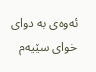ئه‌وه‌ى به‌ دواى خواى سێیه‌م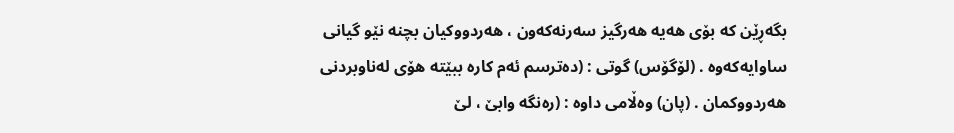بگه‌ڕێن كه‌ بۆى هه‌یه‌ هه‌رگیز سه‌رنه‌كه‌ون ، هه‌ردووكیان بچنه‌ نێو گیانى ساوایه‌كه‌وه‌ . (لۆگۆس) گوتى : (ده‌ترسم ئه‌م كاره‌ ببێته‌ هۆى له‌ناوبردنى هه‌ردووكمان . (پان) وه‌ڵامى داوه‌ : (ره‌نگه‌ وابێ ، لێ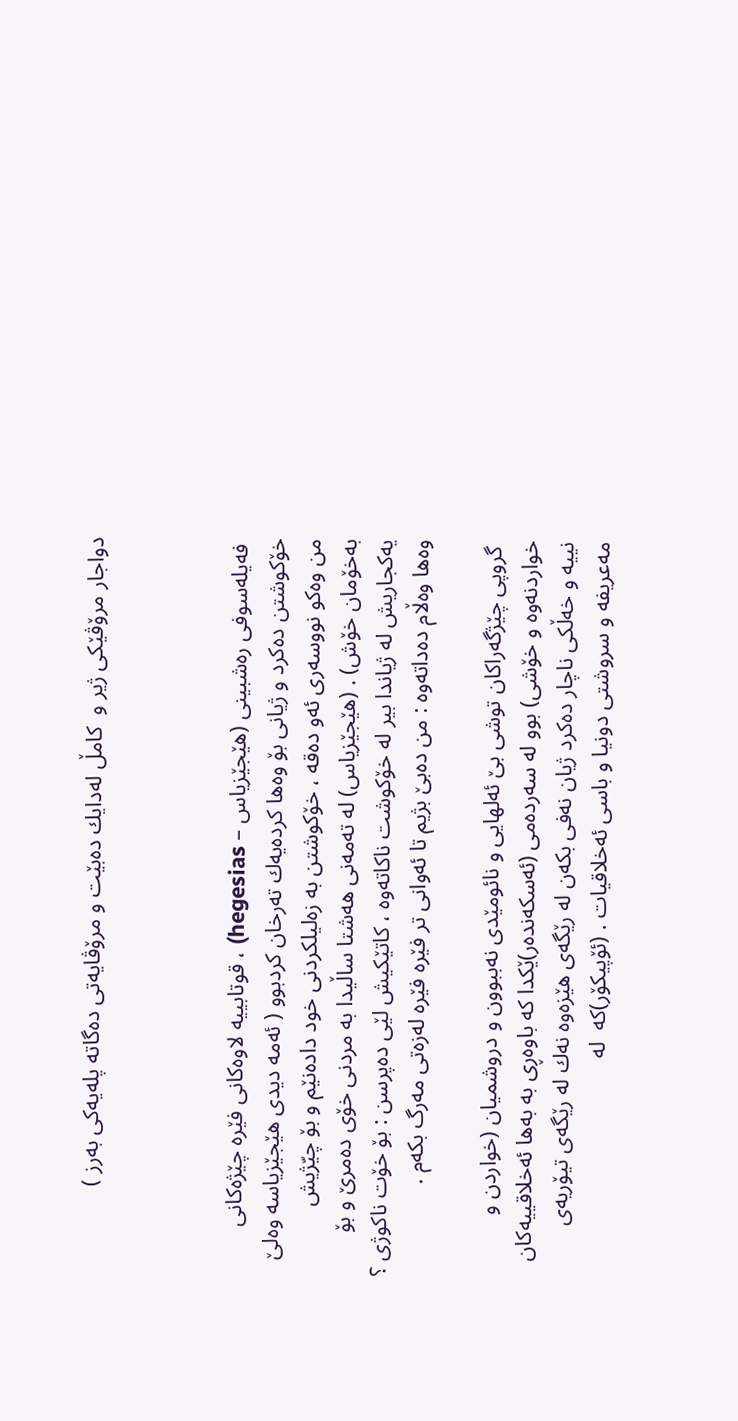دواجار مرۆڤێكى ژیر و  كامڵ له‌دایك ده‌بێت و مرۆڤایه‌تى ده‌گاته‌ پله‌یه‌كى به‌رز )



 فه‌یله‌سوفى ره‌شبینى (هێجێزیاس – hegesias) ، قوتابییه‌ لاوه‌كانى فێره‌ چێژه‌كانى خۆكوشتن ده‌كرد و ژیانى بۆ وه‌ها كرده‌یه‌ك ته‌رخان كردبوو ( ئه‌مه‌ دیدى هێجێزیاسه‌ وه‌لێ من وه‌كو نووسه‌رى ئه‌و ده‌قه‌ ، خۆكوشتن به‌ زه‌لیلكردنى خود داده‌نێم و بۆ چیّژیش به‌خۆمان خۆش) . (هێجێزیاس) له‌ ته‌مه‌نى هه‌شتا ساڵیدا به‌ مردنى خۆى ده‌مرێ و بۆ یه‌كجاریش له‌ ژیاندا بیر له‌ خۆكوشت ناكاته‌وه‌ ، كاتێكیش لێى ده‌پرسن : بۆ خۆت ناكوژى ؟ وه‌ها وه‌ڵام ده‌داته‌وه‌ : من ده‌بێ بژیم تا ئه‌وانى تر فێره‌ فێره‌ له‌زه‌تى مه‌رگ بكه‌م .

 گروپى چێژگه‌راكان توشى بێ ئه‌لهایى و نائومێدى نه‌ببوون و دروشمیان (خواردن و خواردنه‌وه‌ و خۆشى) بوو له‌ سه‌رده‌مى (ئه‌سكه‌نده‌ر)ێكدا كه‌ باوه‌ڕى به‌ به‌ها ئه‌خلاقییه‌كان نییه‌ و خه‌ڵكى ناچار ده‌كرد ژیان نه‌فى بكه‌ن له‌ رێگه‌ى هێزه‌وه‌ نه‌ك له‌ رێگه‌ى تیۆریه‌ى مه‌عریفه‌ و سروشتى دونیا و باسى ئه‌خلاقیات . (ئۆپیكۆر)كه‌  له‌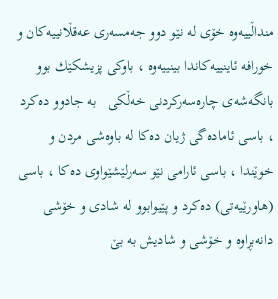منداڵییه‌وه‌ خۆى له‌ نێو دوو جه‌مسه‌رى عه‌قڵانییه‌كان و خورافه‌ ئاینییه‌كاندا بینییه‌وه‌ ، باوكى پزیشكێك بوو بانگه‌شه‌ى چاره‌سه‌ركردنى خه‌ڵكى   به‌ جادوو ده‌كرد ، باسى ئاماده‌گى ژیان ده‌كا له‌ باوه‌شى مردن و خوێندا ، باسى ئارامى نێو سه‌رلێشێواوى ده‌كا ، باسى (هاورێیه‌تى) ده‌كرد و پێیوابوو له‌ شادى و خۆشى دانه‌بڕاوه‌ و خۆشى و شادیش به‌ بێ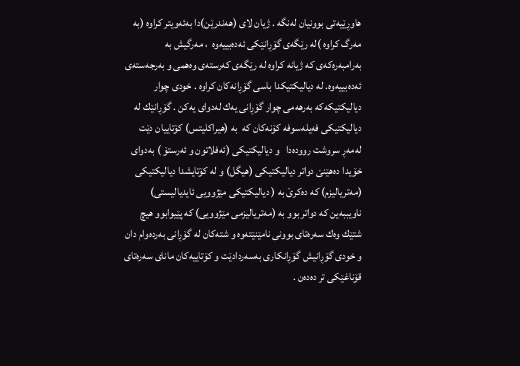هاوڕێیه‌تى بوونیان له‌نگه‌ . ژیان لاى (هه‌ندرێن)دا به‌ئه‌ویتر كراوه‌ (به‌ مه‌رگ كراوه‌ )له‌ رێگه‌ى گۆڕانێكى ئه‌ده‌بییه‌وه‌  ، مه‌رگیش به‌ به‌رامبه‌ره‌كه‌ى كه‌ ژیانه‌ كراوه‌ له‌ رێگه‌ى كه‌رسته‌ى وه‌همى و به‌رجه‌سته‌ى ئه‌ده‌بییه‌وه‌. له‌ دیالیكتیكدا باسى گۆڕانه‌كان كراوه‌ . خودى چوار دیالیكتیكه‌كه‌ به‌رهه‌مى چوار گۆڕانى یه‌ك له‌دواى یه‌كن . گۆڕانێك له‌ دیالیكتیكى فه‌یله‌سوفه‌ كۆنه‌كان كه‌  به‌ (هیراكلیتس) كۆتاییان دێت له‌مه‌ڕ سروشت رووده‌دا   و دیالیكتیكى (ئه‌فلاتون و ئه‌رستۆ ) به‌دواى خۆیدا ده‌هێنێ دواتر دیالیكتیكى (هیگل) و له‌ كۆتایشدا دیالیكتیكى (مه‌تریالیزم) كه‌ ده‌كرێ به‌ ( دیالیكتیكى مێژوویى ئایدیالیستى) ناویببه‌ین كه‌ دواتر بوو به‌ (مه‌تریالیزمى مێژوویى) كه‌ پێیوابوو هیچ شتێك وه‌ك سه‌ره‌تاى بوونى نامێنێته‌وه‌ و شته‌كان له‌ گۆڕانى به‌رده‌وام دان و خودى گۆڕانیش گۆڕانكارى به‌سه‌ردادێت و كۆتاییه‌كان ماناى سه‌ره‌تاى قۆناغێكى تر ده‌ده‌ن .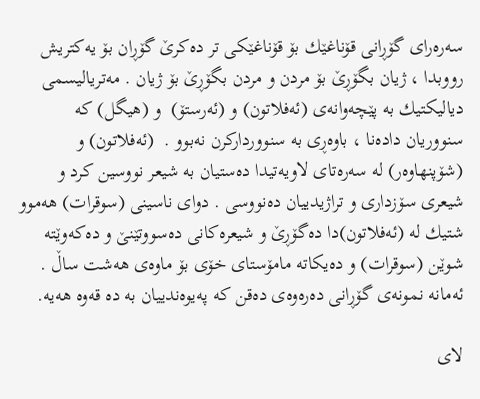سه‌ره‌راى گۆڕانى قۆناغێك بۆ قۆناغێكى تر ده‌كرێ گۆڕان بۆ یه‌كتریش رووبدا ، ژیان بگۆڕێ بۆ مردن و مردن بگۆڕێ بۆ ژیان . مه‌تریالیسمى دیالیكتیك به‌ پێچه‌وانه‌ى (ئه‌فلاتون) و (ئه‌رستۆ)  و (هیگل) كه‌ سنووریان داده‌نا ، باوه‌ڕى به‌ سنوورداركرن نه‌بوو .  (ئه‌فلاتون) و (شۆپنهاوه‌ر) له‌ سه‌ره‌تاى لاویه‌تیدا ده‌ستیان به‌ شیعر نووسین كرد و شیعرى سۆزدارى و تراژیدییان ده‌نووسى . دواى ناسینى (سوقرات) هه‌موو شتیك له‌ (ئه‌فلاتون)دا ده‌گۆڕێ و شیعره‌كانى ده‌سووتێنێ و ده‌كه‌وێته‌ شوێن (سوقرات) و ده‌یكاته‌ مامۆستاى خۆى بۆ ماوه‌ى هه‌شت ساڵ .  ئه‌مانه‌ نمونه‌ى گۆڕانى ده‌ره‌وه‌ى ده‌قن كه‌ په‌یوه‌ندییان به‌ ده ‌قه‌وه‌ هه‌یه‌.

لاى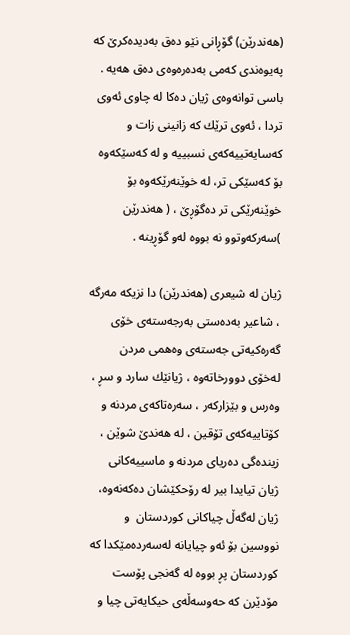(هه‌ندرێن) گۆڕانى نێو ده‌ق به‌دیده‌كرێ كه‌ په‌یوه‌ندى كه‌مى به‌ده‌ره‌وه‌ى ده‌ق هه‌یه‌ .  باسى توانه‌وه‌ى ژیان ده‌كا له‌ چاوى ئه‌وى تردا ، ئه‌وى ترێك كه‌ زانینى زات و كه‌سایه‌تییه‌كه‌ى نسبییه‌ و له‌ كه‌سێكه‌وه‌ بۆ كه‌سێكى تر، له‌ خوێنه‌رێكه‌وه‌ بۆ خوێنه‌رێكى تر ده‌گۆڕێ ، ( هه‌ندرێن )سه‌ركه‌وتوو نه بووه‌ له‌و گۆڕینه‌ .

ژیان له‌ شیعرى (هه‌ندرێن) دا نزیكه‌ مه‌رگه‌ ، شاعیر به‌ده‌ستی به‌رجه‌سته‌ى خۆى گه‌ره‌كیه‌تى جه‌سته‌ى وه‌همى مردن له‌خۆى دوورخاته‌وه‌ ، ژیانێك سارد و سڕ ، وه‌رس و بێزاركه‌ر ، سه‌ره‌تاكه‌ى مردنه‌ و كۆتاییه‌كه‌ى تۆقین ، له‌ هه‌ندێ شوێن ، زینده‌گى ده‌ریاى مردنه‌ و ماسییه‌كانى ژیان تیایدا بیر له‌ رۆحكێشان ده‌كه‌نه‌وه‌،  ژیان له‌گه‌ڵ چیاكانى كوردستان  و نووسین بۆ ئه‌و چیایانه‌ له‌سه‌رده‌مێكدا كه‌ كوردستان پڕ بووه‌ له‌ گه‌نجى پۆست مۆدێرن كه‌ حه‌وسه‌ڵه‌ى حیكایه‌تى چیا و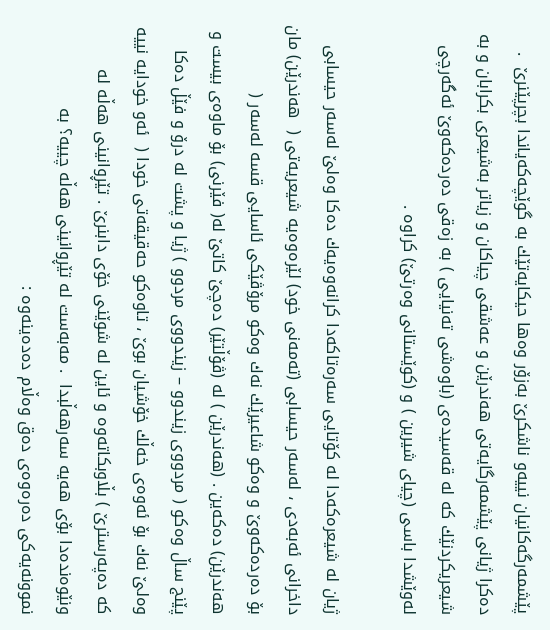پێشمه‌رگه‌كانیان نییه‌و ناشكرێ به‌زۆر وه‌ها حیكایه‌تێك به‌ گوێچه‌كه‌یاندا بچرپێنرێ  . ده‌كرا ژیانى پێشمه‌رگایه‌تى هه‌ندرێن و عه‌شقى چیاكان و زیاتر به‌شیعرى بكرابان و به‌ شیعریكردنێك كه‌ له‌ قه‌سیده‌ى (باوه‌شى ته‌نیایى ) به‌ زه‌قى ده‌رده‌كه‌وێ ئه‌گه‌رچى له‌وێشدا باسى (چیاى شیرین ) و (كوێستانى وه‌رتێ) كراوه‌ .

ژیان له‌ شیعره‌كه‌دا له‌ كۆتایى سه‌ره‌تاكه‌دا كرانه‌وه‌یه‌ك ده‌كا وه‌لێ له‌سه‌ر حیسابى داخرانى ئه‌به‌دى ، له‌سه‌ر حیسابى (ته‌مه‌نى خود) لێره‌وه‌یه‌ شیعریه‌تى (  هه‌ندرێن) مان بۆ ده‌رده‌كه‌وێ و وه‌كو شاعیرێك نه‌ك وه‌كو مرۆڤێكى ئاسایى قسه‌ له‌سه‌ر (  هه‌ندرێن) ده‌كه‌ین . (هه‌ندرێن ) له‌ (ڤۆڵتێر) ده‌چێ كاتێ له‌( فێرنى) بۆ ماوه‌ى بیست و پێنج ساڵ وه‌كو ( مردووى زیندوو – زیندووى مردوو ) ژیا و پشت له‌ درۆ و فێڵ ده‌كا وه‌لێ نه‌ك بۆ ئه‌وه‌ى خه‌ڵك خۆشیان بوێ ، تاوه‌كو حه‌قیقه‌تى خودا (  ئه‌و خودایه‌ نییه‌ كه‌ ده‌په‌رسترێ ) بڵاوبكاته‌وه‌ و ئاین له‌ شوێنى خۆى دابنرێ . تێڕوانینى هه‌ڵه‌ له‌ ونێوه‌نده‌دا بۆى هه‌یه‌ سه‌رهه‌ڵبدا  . مه‌به‌ست له‌ تێڕوانینى هه‌ڵه‌ چییه‌؟ به‌ نموونه‌یه‌كى ده‌ره‌وه‌ى ده‌ق وه‌ڵام ده‌ده‌ینه‌وه‌ :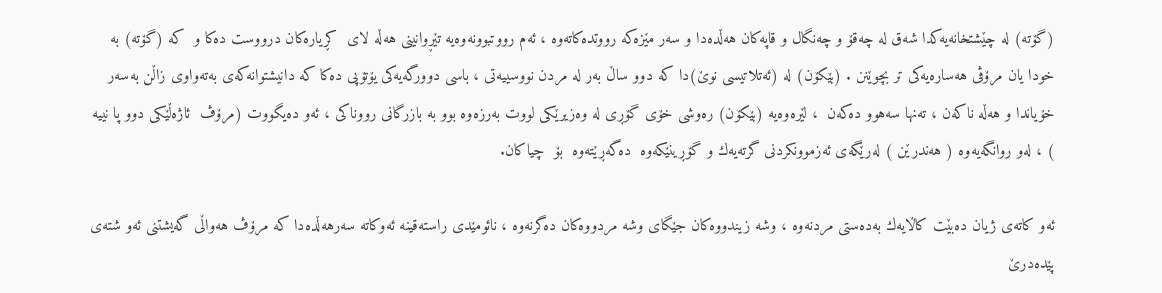(گۆته‌) له‌ چێشتخانه‌یه‌كدا شه‌ق له‌ چه‌قۆ و چه‌نگال و قاپه‌كان هه‌ڵده‌دا و سه‌ر مێزه‌كه‌ رووتده‌كاته‌وه‌ ، ئه‌م رووتبوونه‌وه‌یه‌ تێڕوانینى هه‌ڵه‌ لاى  كڕیاره‌كان درووست ده‌كا و  كه‌ (گۆته‌) به‌ خودا یان مرۆڤى هه‌ساره‌یه‌كى تر بچوێنن . (بێكۆن) له‌ (ئه‌تلاتیسى نوێ)دا كه‌ دوو ساڵ به‌ر له‌ مردن نووسییه‌تى ، باسى دوورگه‌یه‌كى یۆتۆپى ده‌كا كه‌ دانیشتوانه‌كه‌ى به‌ته‌واوى زاڵن به‌سه‌ر خۆیاندا و هه‌ڵه‌ ناكه‌ن ، ته‌نها سه‌هوو ده‌كه‌ن  ، لێره‌وه‌یه‌ (بێكۆن) ره‌وشى خۆى گۆڕى له‌ وه‌زیرێكى لووت به‌رزه‌وه‌ بوو به‌ بازرگانى رووناكى ، ئه‌و ده‌یگووت (مرۆڤ  ئاژه‌ڵێكى دوو پا نییه‌ ) ، له‌و روانگه‌یه‌وه‌ ( هه‌ندرێن ) له‌رێگه‌ى ئه‌زموونكردنى گرته‌یه‌ك و گۆڕینێكه‌وه‌  ده‌گه‌ڕێته‌وه‌  بۆ  چیاكان.

ئه‌و كاته‌ى ژیان ده‌بێت كاڵایه‌ك به‌ده‌ستى مردنه‌وه‌ ، وشه‌ زیندووه‌كان جێگاى وشه‌ مردووه‌كان ده‌گرنه‌وه‌ ، نائومێدى راسته‌قینه‌ ئه‌وكاته‌ سه‌رهه‌ڵده‌دا كه‌ مرۆڤ هه‌واڵى گه‌یشتنى ئه‌و شته‌ى پێده‌درێ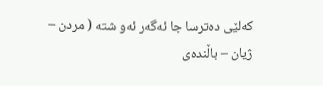كه‌لێى ده‌ترسا جا ئه‌گه‌ر ئه‌و شته‌ ( مردن – ژیان – باڵنده‌ى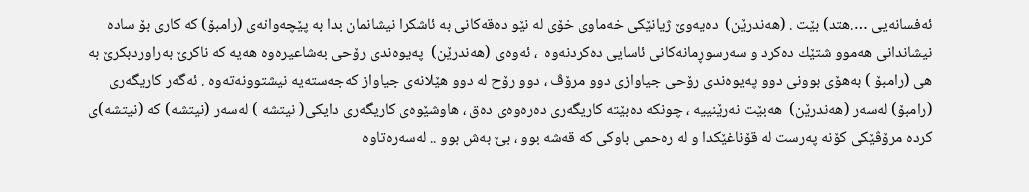ئه‌فسانه‌یى ….هتد) بێت . (هه‌ندرێن)  ده‌یه‌وێ ژیانێكى خه‌ماوى خۆى له‌ نێو ده‌قه‌كانى به‌ ئاشكرا نیشانمان بدا به‌ پێچه‌وانه‌ى (رامبۆ) كه‌ كارى بۆ ساده‌ نیشاندانى هه‌موو شتێك ده‌كرد و سه‌رسوڕمانه‌كانى ئاسایى ده‌كردنه‌وه‌  ، ئه‌وه‌ى (هه‌ندرێن)  په‌یوه‌ندى رۆحى به‌شاعیره‌وه‌ هه‌یه‌ كه‌ ناكرێ به‌راوردبكرێ به‌  هى (رامبۆ ) به‌هۆى بوونى دوو په‌یوه‌ندى رۆحى جیاوازى دوو مرۆڤ ، دوو رۆح له‌ دوو هێلانه‌ى جیاواز كه‌جه‌سته‌یه‌ نیشتوونه‌ته‌وه‌ . ئه‌گه‌ر كاریگه‌رى (رامبۆ) له‌سه‌ر (هه‌ندرێن)  هه‌بێت نه‌رێنییه‌ ، چونكه‌ ده‌بێته‌ كاریگه‌رى ده‌ره‌وه‌ى ده‌ق ، هاوشێوه‌ى كاریگه‌رى دایكى( نیتشه‌ ) له‌سه‌ر (نیتشه‌) كه‌ (نیتشه‌)ى كرده‌ مرۆڤێكى كۆنه‌ په‌رست له‌ قۆناغێكدا و له‌ ره‌حمى باوكى كه‌ قه‌شه‌ بوو ، بێ به‌ش بوو .. له‌سه‌ره‌تاوه‌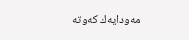مه‌ودایه‌ك كه‌وته‌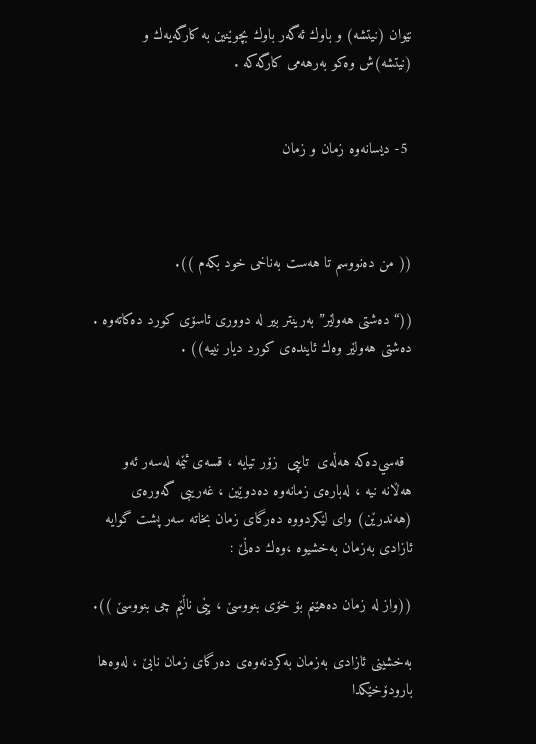نێوان (نیتشه‌) و باوك ئه‌گه‌ر باوك بچوێنین به‌ كارگه‌یه‌ك و (نیتشه‌)ش وه‌كو به‌رهه‌مى كارگه‌كه‌ .


 5- دیسانه‌وه‌ زمان و زمان



(( من ده‌نووسم تا هه‌ست به‌ناخى خود بكه‌م )).

((“ده‌شتى هه‌ولێر” به‌رینتر بیر له‌ دوورى ئاسۆى كورد ده‌كاته‌وه‌ . ده‌شتى هه‌ولێر وه‌ك ئاینده‌ى كورد دیار نییه‌)) .



  قه‌سي‌ده‌كه‌ هه‌ڵه‌ى  تایپى  زۆر تیایه‌ ، قسه‌ى ئێمه‌ له‌سه‌ر ئه‌و هه‌ڵانه‌ نیه‌ ، له‌باره‌ى زمانه‌وه‌ ده‌دوێین ، غه‌ریبى گه‌وره‌ى (هه‌ندرێن) وای لێكردووه‌ ده‌رگاى زمان بخاته‌ سه‌ر پشت گوایه‌ ئازادى به‌زمان به‌خشیوه‌ ،وه‌ك ده‌ڵێ :

((واز له‌ زمان ده‌هێنم بۆ خۆى بنووسێ ، پێى ناڵێم چى بنووسێ )).

به‌خشینى ئازادى به‌زمان به‌كردنه‌وه‌ى ده‌رگاى زمان نابێ ، له‌وه‌ها بارودۆخێكدا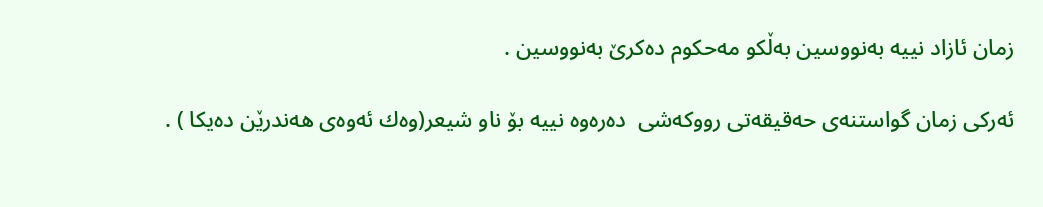زمان ئازاد نییه‌ به‌نووسین به‌ڵكو مه‌حكوم ده‌كرێ به‌نووسین .

ئه‌ركى زمان گواستنه‌ى حه‌قیقه‌تى رووكه‌شى  ده‌ره‌وه‌ نییه‌ بۆ ناو شیعر(وه‌ك ئه‌وه‌ى هه‌ندرێن ده‌یكا ) .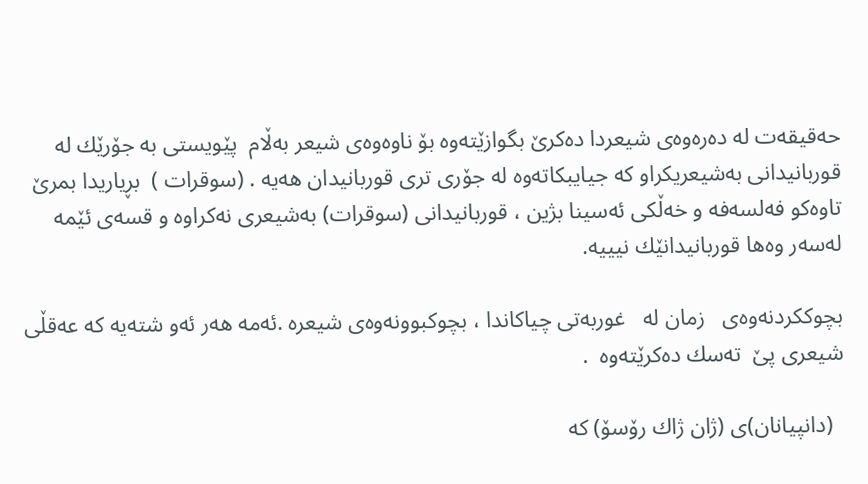حه‌قیقه‌ت له‌ ده‌ره‌وه‌ى شیعردا ده‌كرێ بگوازێته‌وه‌ بۆ ناوه‌وه‌ى شیعر به‌ڵام  پێویستى به‌ جۆرێك له‌  قوربانیدانى به‌شیعریكراو كه‌ جیایبكاته‌وه‌ له‌ جۆرى ترى قوربانیدان هه‌یه‌ . (سوقرات )  بڕیاریدا بمرێ تاوه‌كو فه‌لسه‌فه‌ و خه‌ڵكى ئه‌سینا بژین ، قوربانیدانى (سوقرات) به‌شیعرى نه‌كراوه‌ و قسه‌ى ئێمه‌ له‌سه‌ر وه‌ها قوربانیدانێك نیییه‌.

بچوككردنه‌وه‌ى   زمان له‌   غوربه‌تى چیاكاندا ، بچوكبوونه‌وه‌ى شیعره‌ .ئه‌مه‌ هه‌ر ئه‌و شته‌یه‌ كه‌ عه‌قڵى شیعرى پێ  ته‌سك ده‌كرێته‌وه‌  .

  (دانپیانان)ى (ژان ژاك رۆسۆ) كه‌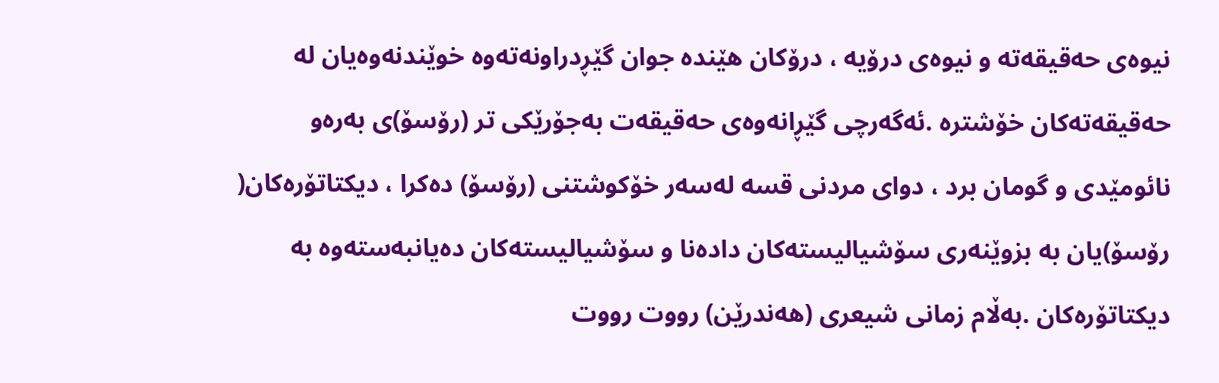نیوه‌ى حه‌قیقه‌ته‌ و نیوه‌ى درۆیه‌ ، درۆكان هێنده‌ جوان گێڕدراونه‌ته‌وه‌ خوێندنه‌وه‌یان له‌ حه‌قیقه‌ته‌كان خۆشتره‌ .ئه‌گه‌رچى گێڕانه‌وه‌ى حه‌قیقه‌ت به‌جۆرێكى تر (رۆسۆ)ى به‌ره‌و نائومێدى و گومان برد ، دواى مردنى قسه‌ له‌سه‌ر خۆكوشتنى (رۆسۆ) ده‌كرا ، دیكتاتۆره‌كان( رۆسۆ)یان به‌ بزوێنه‌رى سۆشیالیسته‌كان داده‌نا و سۆشیالیسته‌كان ده‌یانبه‌سته‌وه‌ به‌ دیكتاتۆره‌كان .به‌ڵام زمانى شیعرى (هه‌ندرێن) رووت رووت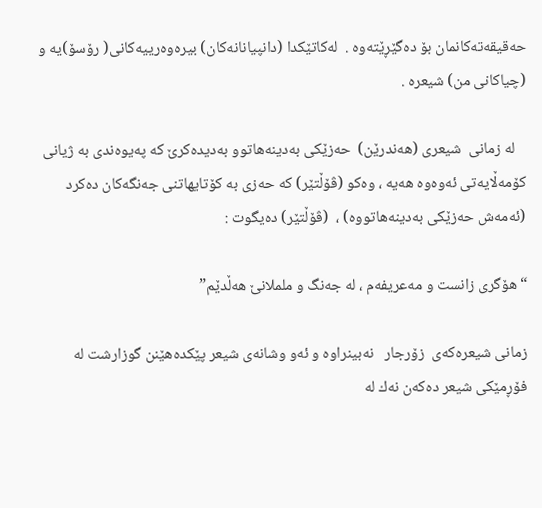حه‌قیقه‌ته‌كانمان بۆ ده‌گێڕێته‌وه‌ .  له‌كاتێكدا (دانپیانانه‌كان) بیره‌وه‌رییه‌كانى( رۆسۆ)یه‌ و (چیاكانى من) شیعره‌ .

   له‌ زمانى  شیعرى (هه‌ندرێن)  حه‌زێكى به‌دینه‌هاتوو به‌دیده‌كرێ كه‌ په‌یوه‌ندى به‌ ژیانى كۆمه‌ڵایه‌تى ئه‌وه‌وه‌ هه‌یه‌ ، وه‌كو (ڤۆڵتێر) كه‌ حه‌زی به‌ كۆتایهاتنى جه‌نگه‌كان ده‌كرد (ئه‌مه‌ش حه‌زێكى به‌دینه‌هاتووه‌) ،  (ڤۆڵتێر) ده‌یگوت :

“هۆگرى زانست و مه‌عریفه‌م ، له‌ جه‌نگ و ململانێ هه‌ڵدێم”

زمانى شیعره‌كه‌ى  زۆرجار   نه‌بینراوه‌ و ئه‌و وشانه‌ى شیعر پێكده‌هێنن گوزارشت له‌  فۆڕمێكى شیعر ده‌كه‌ن نه‌ك له ‌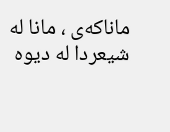ماناكه‌ى ، مانا له‌ شیعردا له‌ دیوه‌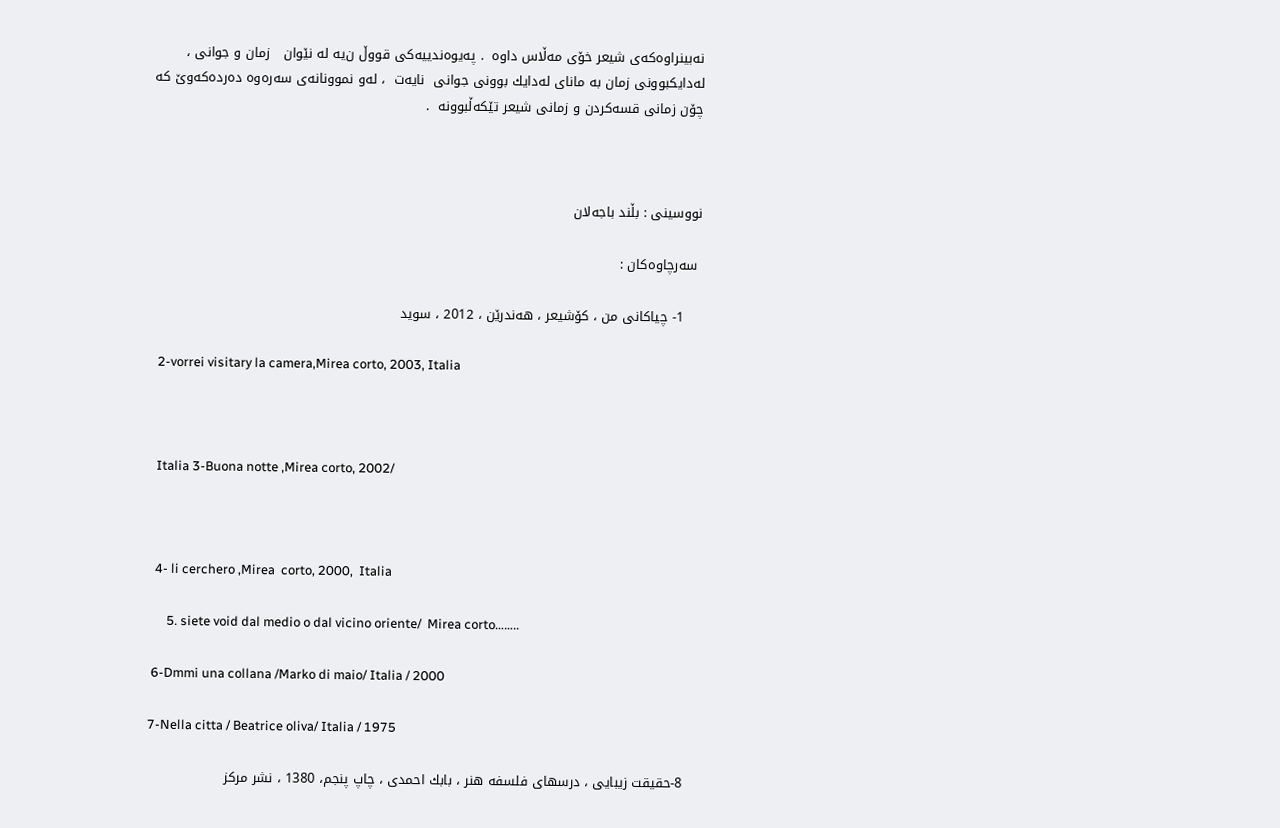نه‌بینراوه‌كه‌ى شیعر خۆى مه‌ڵاس داوه‌  . په‌یوه‌ندییه‌كى قووڵ ن‌یه‌ له‌ نێوان   زمان و جوانى ، له‌دایكبوونى زمان به‌ ماناى له‌دایك بوونى جوانى  نایه‌ت  ، له‌و نموونانه‌ى سه‌ره‌وه‌ ده‌رده‌كه‌وێ كه‌ چۆن زمانى قسه‌كردن و زمانى شیعر تێكه‌ڵبوونه‌  .



نووسینى : بڵند باجه‌لان

 سه‌رچاوه‌كان :

    1- چیاكانى من ، كۆشیعر ، هه‌ندرێن ، 2012 ، سوید

  2-vorrei visitary la camera,Mirea corto, 2003, Italia



  Italia 3-Buona notte ,Mirea corto, 2002/



  4- li cerchero ,Mirea  corto, 2000,  Italia

      5. siete void dal medio o dal vicino oriente/  Mirea corto……..

 6-Dmmi una collana /Marko di maio/ Italia / 2000

7-Nella citta / Beatrice oliva/ Italia / 1975

   8-حقیقت زیبایى ، درسهاى فلسفه‌ هنر ، بابك احمدى ، چاپ پنجم، 1380 ، نشر مركز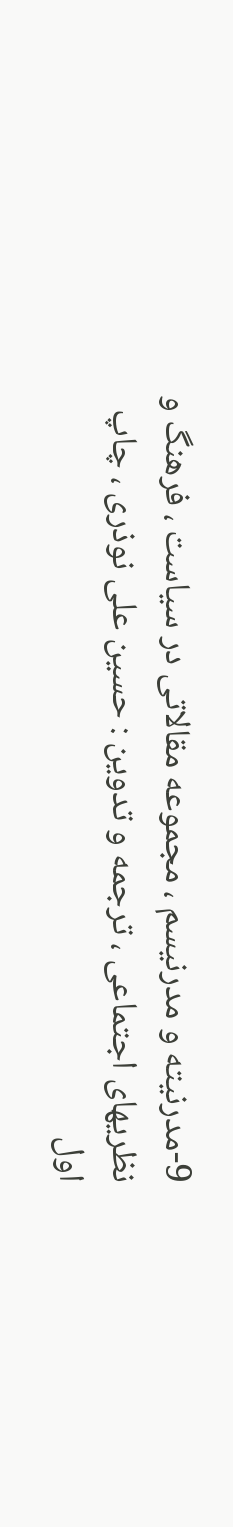9-مدرنیته‌ و مدرنیسم ، مجموعه‌ مقالاتى در سیاست ، فرهنگ و نظریهاى اجتماعى ، ترجمه‌ و تدوین : حسین على نوذرى ، چاپ اول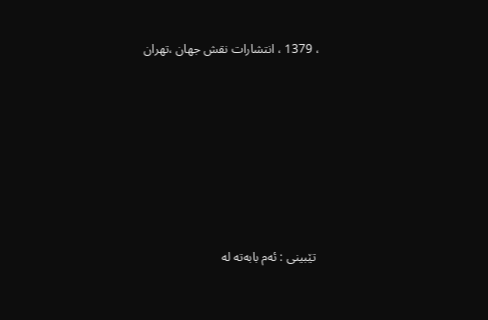، 1379 ، انتشارات نقش جهان ،تهران









 تێبینى : ئه‌م بابه‌ته‌ له‌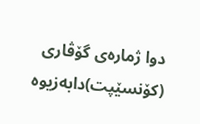دوا ژماره‌ى گۆڤارى (كۆنسێپت)دابه‌زیوه‌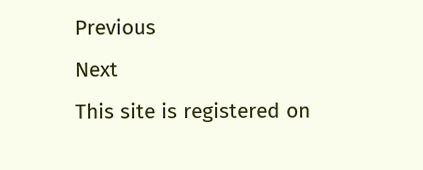Previous
Next
This site is registered on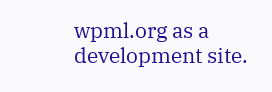wpml.org as a development site.